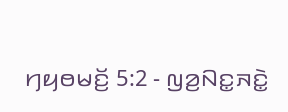ꤚꤟꤥꤗꤢꤩ꤬ 5:2 - ꤜꤤ꤬ꤡꤢ꤭ꤏꤢꤧ꤭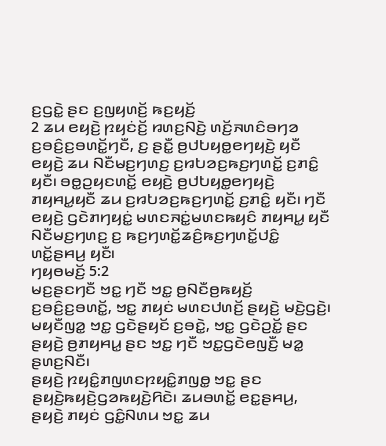ꤢ꤬ꤞꤢꤧ꤭ ꤔꤢ ꤢ꤬ꤜꤟꤛꤢꤩ꤬ ꤒꤢ꤬ꤟꤢꤩ꤬
2 ꤘꤣ ꤕꤟꤢꤧ꤬ ꤐꤟꤢꤦꤢꤩ꤬ ꤙꤛꤢ꤬ꤡꤢꤧ꤬ ꤛꤢꤩ꤬ꤏꤛꤢꤨꤋꤚꤤ ꤢ꤬ꤋꤢꤨ꤬ꤢ꤬ꤋꤛꤢꤩ꤭ꤚꤢꤪ, ꤢ꤬ ꤔꤢꤪ꤭ ꤥ꤬ꤓꤝꤟꤥ꤭ꤕꤚꤟꤢꤧ꤬ ꤟꤢꤪ ꤕꤟꤢꤧ꤬ ꤘꤣ ꤡꤢꤪꤗꤢ꤬ꤚꤛꤢ꤬ ꤢ꤬ꤙꤝꤤꤢ꤬ꤒꤢ꤬ꤚꤛꤢꤩ꤭ ꤢ꤬ꤊꤢꤨ꤭ ꤟꤢꤪ꤯ ꤋꤥ꤭ꤑꤟꤢꤛꤢꤩ꤭ ꤕꤟꤢꤧ꤬ ꤥ꤬ꤓꤝꤟꤥ꤭ꤕꤚꤟꤢꤧ꤬ ꤊꤟꤌꤣ꤭ꤟꤢꤪ ꤘꤣ ꤢ꤬ꤙꤝꤤꤢ꤬ꤒꤢ꤬ꤚꤛꤢꤩ꤭ ꤢ꤬ꤊꤢꤨ꤭ ꤟꤢꤪ꤯ ꤚꤢꤪ ꤕꤟꤢꤧ꤬ ꤞꤢꤧꤊꤚꤟꤢꤦ꤭ ꤗꤛꤢꤏꤢꤦ꤭ꤗꤛꤢꤒꤟꤢꤨ ꤊꤟꤌꤣ꤭ ꤟꤢꤪ ꤡꤢꤪꤗꤢ꤬ꤚꤛꤢ꤬ ꤢ꤬ ꤒꤢ꤬ꤚꤛꤢꤩ꤭ꤘꤢꤨ꤬ꤒꤢ꤬ꤚꤛꤢꤩ꤭ꤓꤢꤨ꤭ ꤛꤢꤩ꤭ꤔꤌꤣ꤬ ꤟꤢꤪ꤯
ꤚꤟꤥꤗꤢꤩ꤬ 5:2
ꤗꤢ꤬ꤔꤢꤚꤢꤪ ꤠꤢ꤭ ꤚꤢꤪ ꤠꤢ꤭ ꤥ꤬ꤡꤢꤪꤥ꤬ꤒꤟꤢꤩ꤬ ꤢ꤬ꤋꤢꤨ꤬ꤢ꤬ꤋꤛꤢꤩ꤭, ꤠꤢ꤭ ꤊꤟꤢꤦ ꤗꤛꤢꤓꤛꤢꤩ꤬ ꤔꤟꤢꤧ꤬ ꤗꤢꤧ꤬ꤞꤢꤧ꤬꤯ ꤗꤟꤢꤪꤜꤤ꤭ ꤠꤢ꤭ ꤞꤢꤧꤔꤟꤢꤩ ꤢ꤬ꤋꤢꤧ꤭, ꤠꤢ꤭ ꤞꤢꤧꤑꤢꤩ꤭ ꤔꤢ ꤔꤟꤢꤧ꤬ ꤥ꤬ꤊꤟꤌꤣ꤭ ꤔꤢ ꤠꤢ꤭ ꤚꤢꤪ ꤠꤢ꤭ꤞꤢꤧꤕꤜꤢꤪ꤬ ꤗꤤ꤭ ꤔꤛꤢ꤬ꤡꤢꤪ꤯
ꤔꤟꤢꤧ꤬ ꤐꤟꤢꤨ꤭ꤊꤜꤛꤢꤐꤟꤢꤨ꤭ꤊꤜꤥ꤭ ꤠꤢ꤭ ꤔꤢ ꤔꤟꤢꤧ꤬ꤒꤟꤢꤧ꤬ꤞꤤꤒꤟꤢꤧ꤬ꤖꤢꤧ꤯ ꤘꤣꤋꤛꤢꤩ꤭ ꤕꤢ꤭ꤔꤌꤣ꤬, ꤔꤟꤢꤧ꤬ ꤊꤟꤢꤦ ꤞꤢꤨ꤭ꤡꤛꤣ ꤠꤢ꤭ ꤘꤣ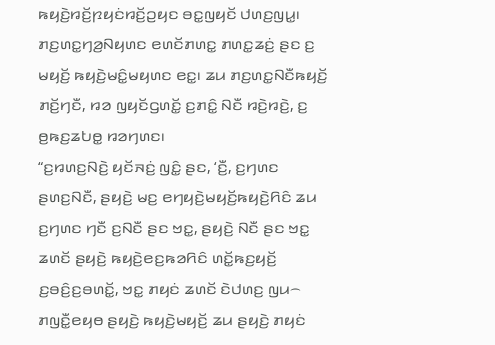ꤒꤟꤢꤧ꤬ꤙꤢꤩ꤬ꤐꤟꤢꤦꤙꤢꤩ꤬ꤑꤟꤢ ꤋꤢ꤭ꤜꤟꤢꤩ ꤓꤛꤢ꤬ꤜꤣ꤭꤯
ꤊꤢ꤬ꤛꤢ꤭ꤚꤤ꤬ꤡꤟꤛꤢ ꤕꤛꤢꤩꤊꤛꤢ꤭ ꤊꤛꤢ꤭ꤘꤢꤦ꤬ ꤔꤢ ꤢ꤬ ꤗꤟꤢꤩ꤬ ꤒꤟꤢꤧ꤬ꤗꤢꤨ꤭ꤗꤟꤛꤢ ꤕꤢ꤭꤯ ꤘꤣ ꤊꤢ꤬ꤛꤢ꤭ꤡꤢꤪꤒꤟꤢꤩ꤬ ꤊꤢꤩ꤬ꤚꤢꤪ, ꤙꤤ ꤜꤟꤢꤩꤞꤛꤢꤩ꤭ ꤢ꤬ꤊꤢꤨ꤭ ꤡꤢꤪ ꤙꤢꤧ꤬ꤙꤢꤧ꤬, ꤢ꤬ ꤥ꤬ꤒꤢ꤬ꤘꤝꤥ꤭ ꤙꤤꤚꤛꤢ꤯
“ꤢ꤬ꤙꤛꤢ꤬ꤡꤢꤧ꤬ ꤟꤢꤩꤏꤢꤦ꤬ ꤜꤢꤨ꤭ ꤔꤢ, ‘ꤢꤪ꤬, ꤢ꤬ꤚꤛꤢ ꤔꤛꤢ꤬ꤡꤢꤪ, ꤔꤟꤢꤧ꤬ ꤗꤢ꤬ ꤕꤚꤟꤢꤧ꤬ꤗꤟꤢꤩ꤬ꤒꤟꤢꤧ꤬ꤖꤢꤨ ꤘꤣ ꤢ꤬ꤚꤛꤢ ꤚꤢꤪ ꤢ꤬ꤡꤢꤪ ꤔꤢ ꤠꤢ꤭, ꤔꤟꤢꤧ꤬ ꤡꤢꤪ ꤔꤢ ꤠꤢ꤭ ꤘꤛꤢꤩ ꤔꤟꤢꤧ꤬ ꤒꤟꤢꤧ꤬ꤕꤢ꤬ꤒꤤꤖꤢꤨ ꤛꤢꤩ꤭ꤒꤢ꤬ꤟꤢꤩ꤬ ꤢ꤬ꤋꤢꤨ꤬ꤢ꤬ꤋꤛꤢꤩ꤭, ꤠꤢ꤭ ꤊꤟꤢꤦ ꤘꤛꤢꤩ ꤢꤧꤓꤛꤢ꤬ ꤜꤣ꤮ ꤊꤜꤢꤪ꤭ꤕꤟꤥ ꤔꤟꤢꤧ꤬ ꤒꤟꤢꤧ꤬ꤗꤟꤢꤩ꤬ ꤘꤣ ꤔꤟꤢꤧ꤬ ꤊꤟꤢꤦ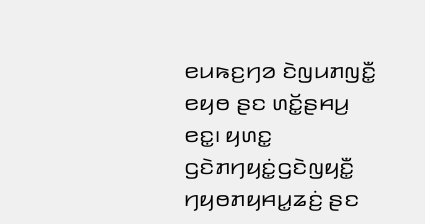ꤕꤣꤒꤢ꤬ꤚꤤ ꤢꤧꤜꤣꤊꤜꤢꤪ꤭ ꤕꤟꤥ ꤔꤢ ꤛꤢꤩ꤭ꤔꤌꤣ꤬ ꤕꤢ꤭꤯ ꤟꤛꤢ꤭ ꤞꤢꤧꤊꤚꤟꤢꤦ꤭ꤞꤢꤧꤜꤟꤢꤪ꤭ ꤚꤟꤥꤊꤟꤌꤣ꤭ꤘꤢꤦ꤬ ꤔꤢ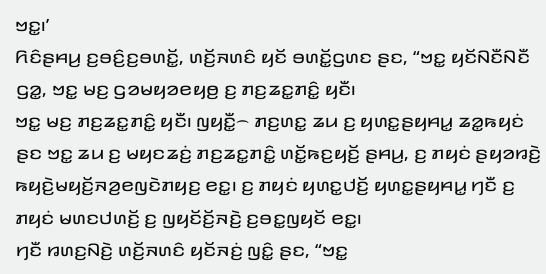ꤠꤢ꤭꤯’
ꤖꤢꤨꤔꤌꤣ꤬ ꤢ꤬ꤋꤢꤨ꤬ꤢ꤬ꤋꤛꤢꤩ꤭, ꤛꤢꤩ꤬ꤏꤛꤢꤨ ꤟꤢꤩ ꤋꤛꤢꤩ꤭ꤞꤛꤢ ꤔꤢ, “ꤠꤢ꤭ ꤟꤢꤩꤡꤢꤪꤡꤢꤪ ꤞꤤ꤭, ꤠꤢ꤭ ꤗꤢ꤬ ꤞꤤꤗꤟꤤꤕꤟꤥ꤬ ꤢ꤬ ꤊꤢ꤬ꤘꤢ꤭ꤊꤢꤨ꤭ ꤟꤢꤪ꤯
ꤠꤢ꤭ ꤗꤢ꤬ ꤊꤢ꤬ꤘꤢ꤭ꤊꤢꤨ꤭ ꤟꤢꤪ꤯ ꤜꤟꤢꤪ꤭꤮ ꤊꤢ꤬ꤛꤢ꤭ ꤘꤣ ꤢ꤬ ꤟꤛꤢ꤭ꤔꤟꤌꤣ꤭ ꤘꤤ꤭ꤒꤟꤢꤦ ꤔꤢ ꤠꤢ꤭ ꤘꤣ ꤢ꤬ ꤗꤟꤢꤘꤢꤦ꤬ ꤊꤢ꤬ꤘꤢ꤭ꤊꤢꤨ꤭ ꤛꤢꤩ꤭ꤒꤢ꤬ꤟꤢꤩ꤬ ꤔꤌꤣ꤬, ꤢ꤬ ꤊꤟꤢꤦ ꤔꤟꤤꤙꤢꤧ꤬ ꤒꤟꤢꤧ꤬ꤗꤟꤢꤩ꤬ꤏꤤ꤬ꤕꤜꤢꤧꤊꤟꤢ꤬ ꤕꤢ꤭꤯ ꤢ꤬ ꤊꤟꤢꤦ ꤟꤛꤢ꤭ꤓꤢꤩ꤬ ꤟꤛꤢ꤭ꤔꤟꤌꤣ꤭ ꤚꤢꤪ ꤢ꤬ ꤊꤟꤢꤦ ꤗꤛꤢꤓꤛꤢꤩ꤬ ꤢ꤬ ꤜꤟꤢꤩꤢꤩ꤬ꤏꤢꤧ꤬ ꤢ꤬ꤋꤢ꤭ꤜꤟꤢꤩ ꤕꤢ꤭꤯
ꤚꤢꤪ ꤙꤛꤢ꤬ꤡꤢꤧ꤬ ꤛꤢꤩ꤬ꤏꤛꤢꤨ ꤟꤢꤩꤏꤢꤦ꤬ ꤜꤢꤨ꤭ ꤔꤢ, “ꤠꤢ꤭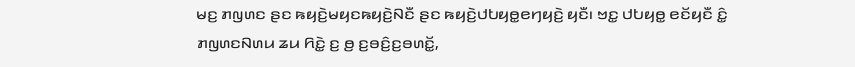ꤗꤢ꤬ ꤊꤜꤛꤢ ꤔꤢ ꤒꤟꤢꤧ꤬ꤗꤟꤢꤒꤟꤢꤧ꤬ꤡꤢꤪ ꤔꤢ ꤒꤟꤢꤧ꤬ꤓꤝꤟꤥ꤭ꤕꤚꤟꤢꤧ꤬ ꤟꤢꤪ꤯ ꤠꤢ꤭ ꤓꤝꤟꤥ꤭ ꤕꤢꤩꤟꤢꤪ ꤢꤨ꤭ ꤊꤜꤛꤢꤡꤛꤣ ꤘꤣ ꤖꤢꤧ꤭ ꤢ꤬ ꤥ꤬ ꤢ꤬ꤋꤢꤨ꤬ꤢ꤬ꤋꤛꤢꤩ꤭,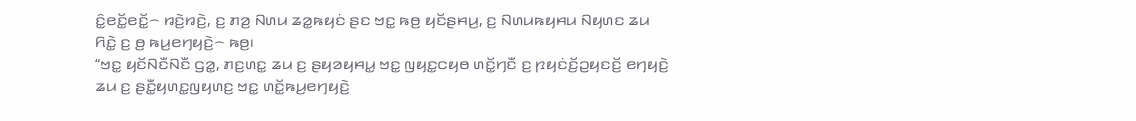ꤢꤨ꤭ꤕꤢꤩ꤭ꤕꤢꤩ꤭꤮ ꤙꤢꤧ꤬ꤙꤢꤧ꤬, ꤢ꤬ ꤊꤤ꤬ ꤡꤛꤣ ꤘꤤ꤭ꤒꤟꤢꤦ ꤔꤢ ꤠꤢ꤭ ꤒꤥ꤬ ꤟꤢꤩꤔꤌꤣ꤬, ꤢ꤬ ꤡꤛꤣꤒꤟꤌꤣ ꤡꤟꤛꤢ ꤘꤣ ꤖꤢꤧ꤭ ꤢ꤬ ꤥ꤬ ꤒꤣ꤬ꤕꤚꤟꤢꤧ꤬꤮ ꤒꤥ꤬꤯
“ꤠꤢ꤭ ꤟꤢꤩꤡꤢꤪꤡꤢꤪ ꤞꤤ꤭, ꤊꤢ꤬ꤛꤢ꤭ ꤘꤣ ꤢ꤬ ꤔꤟꤤꤟꤌꤣ꤭ ꤠꤢ꤭ ꤜꤟꤢ꤭ꤍꤟꤥ ꤛꤢꤩ꤭ꤚꤢꤪ ꤢ꤬ ꤐꤟꤢꤦꤢꤩ꤬ꤑꤟꤢꤢꤩ꤬ ꤕꤚꤟꤢꤧ꤬ ꤘꤣ ꤢ꤬ ꤔꤢꤪ꤭ꤟꤛꤢ꤭ꤜꤟꤛꤢ꤬ ꤠꤢ꤭ ꤛꤢꤩ꤭ꤒꤣ꤬ꤕꤚꤟꤢꤧ꤬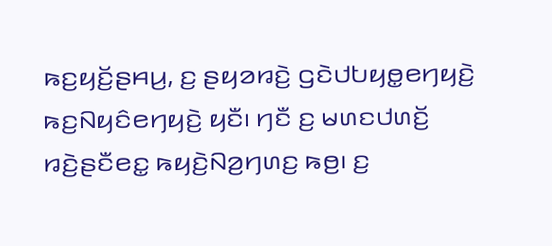ꤒꤢ꤬ꤟꤢꤩ꤬ꤔꤌꤣ꤬, ꤢ꤬ ꤔꤟꤤꤙꤢꤧ꤬ ꤞꤢꤧꤓꤝꤟꤥ꤭ꤕꤚꤟꤢꤧ꤬ ꤒꤢ꤬ꤡꤟꤢꤨꤕꤚꤟꤢꤧ꤬ ꤟꤢꤪ꤯ ꤚꤢꤪ ꤢ꤬ ꤗꤛꤢꤓꤛꤢꤩ꤬ ꤙꤢꤧ꤬ꤔꤢꤪꤕꤢ꤭ ꤒꤟꤢꤧ꤬ꤡꤤ꤬ꤚꤛꤢ꤬ ꤒꤥ꤬꤯ ꤢ꤬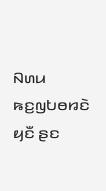ꤡꤛꤣ ꤒꤢ꤬ꤜꤝꤥꤙꤢꤧ ꤟꤢꤪ ꤔꤢ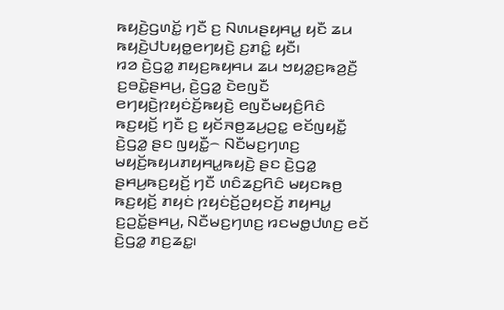ꤒꤟꤢꤧ꤬ꤞꤛꤢꤩ꤭ ꤚꤢꤪ ꤢ꤬ ꤡꤛꤣꤔꤟꤌꤣ꤭ ꤟꤢꤪ ꤘꤣ ꤒꤟꤢꤧ꤬ꤓꤝꤟꤥ꤭ꤕꤚꤟꤢꤧ꤬ ꤢ꤬ꤊꤢꤨ꤭ ꤟꤢꤪ꤯
ꤙꤤ ꤢꤧ꤬ꤞꤤ꤭ ꤊꤟꤢ꤬ꤒꤟꤌꤣ ꤘꤣ ꤠꤟꤤ꤭ꤢ꤬ꤒꤤ꤬ꤢꤪ꤬ ꤢ꤬ꤋꤢꤧ꤭ꤔꤌꤣ꤬, ꤢꤧ꤬ꤞꤤ꤭ ꤢꤧꤕꤜꤢꤪ ꤕꤚꤟꤢꤧ꤬ꤐꤟꤢꤦꤢꤩ꤬ꤒꤟꤢꤧ꤬ ꤕꤜꤢꤪꤗꤟꤢꤨ꤬ꤖꤢꤨ ꤒꤢ꤬ꤟꤢꤩ꤬ ꤚꤢꤪ ꤢ꤬ ꤟꤢꤩꤏꤥ꤬ꤘꤣ꤬ꤑꤢ꤭ ꤕꤢꤩꤜꤟꤢꤪ꤭ ꤢꤧ꤬ꤞꤤ꤭ ꤔꤢ ꤜꤟꤢꤪ꤭꤮ ꤡꤢꤪꤗꤢ꤬ꤚꤛꤢ꤬ ꤗꤟꤢꤩ꤬ꤒꤟꤣꤊꤟꤌꤣ꤭ꤒꤟꤢꤧ꤬ ꤔꤢ ꤢꤧ꤬ꤞꤤ꤭ ꤔꤌꤣ꤬ꤒꤢ꤬ꤟꤢꤩ꤬ ꤚꤢꤪ ꤛꤢꤨꤘꤢ꤬ꤖꤢꤨ ꤗꤟꤢꤒꤥ꤬ ꤒꤢ꤬ꤟꤢꤩ꤬ ꤊꤟꤢꤦ ꤐꤟꤢꤦꤢꤩ꤬ꤑꤟꤢꤢꤩ꤬ ꤊꤟꤌꤣ꤭ ꤢ꤬ꤑꤢꤩ꤭ꤔꤌꤣ꤬, ꤡꤢꤪꤗꤢ꤬ꤚꤛꤢ꤬ ꤙꤢꤗꤥ꤭ꤓꤛꤢ꤬ ꤕꤢꤩ ꤢꤧ꤬ꤞꤤ꤭ ꤊꤢ꤬ꤘꤢ꤭꤯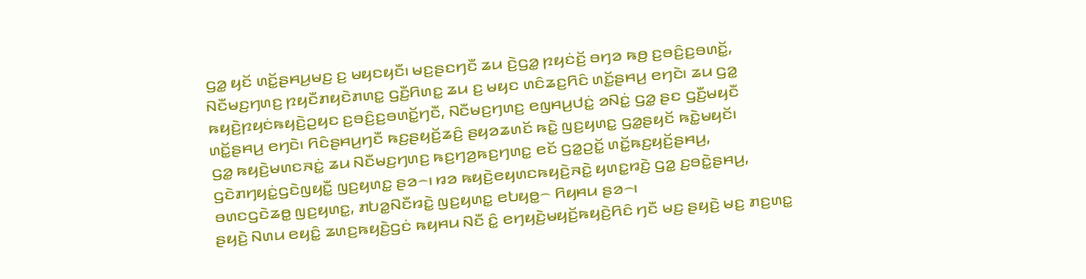ꤞꤤ꤭ ꤟꤢꤩ ꤛꤢꤩ꤭ꤔꤌꤣ꤬ꤗꤢ꤬ ꤢ꤬ ꤗꤟꤢꤟꤢꤪ꤯ ꤗꤢ꤬ꤔꤢꤚꤢꤪ ꤘꤣ ꤢꤧ꤬ꤞꤤ꤭ ꤐꤟꤢꤦꤢꤩ꤬ ꤋꤚꤤ ꤒꤥ꤬ ꤢ꤬ꤋꤢꤨ꤬ꤢ꤬ꤋꤛꤢꤩ꤭, ꤡꤢꤪꤗꤢ꤬ꤚꤛꤢ꤬ ꤐꤟꤢꤪꤊꤟꤢꤧꤊꤛꤢ꤭ ꤞꤢꤪ꤬ꤖꤛꤢ꤭ ꤘꤣ ꤢ꤬ ꤗꤟꤢ ꤛꤢꤨꤘꤢ꤬ꤖꤢꤨ ꤛꤢꤩ꤭ꤔꤌꤣ꤬ ꤕꤚꤢꤧ꤯ ꤘꤣ ꤞꤤ꤭ ꤒꤟꤢꤧ꤬ꤐꤟꤢꤦꤒꤟꤢꤧ꤬ꤑꤟꤢ ꤢ꤬ꤋꤢꤨ꤬ꤢ꤬ꤋꤛꤢꤩ꤭ꤚꤢꤪ, ꤡꤢꤪꤗꤢ꤬ꤚꤛꤢ꤬ ꤕꤜꤌꤣ꤬ꤓꤢꤦ꤭ ꤤꤡꤢꤦ꤭ ꤞꤤ꤭ ꤔꤢ ꤞꤢꤪ꤬ꤗꤟꤢꤪ ꤛꤢꤩ꤭ꤔꤌꤣ꤬ ꤕꤚꤢꤧ꤯ ꤖꤢꤨꤔꤌꤣ꤬ꤚꤢꤪ ꤒꤢ꤬ꤔꤟꤢꤩ꤬ꤘꤢꤨ꤬ ꤔꤟꤤꤘꤛꤢꤩ ꤒꤢꤧ꤭ ꤜꤢ꤬ꤟꤛꤢ꤭ ꤞꤤ꤭ꤔꤟꤢꤩ ꤒꤢꤧ꤭ꤗꤟꤢꤩ꤯
ꤞꤤ꤭ ꤒꤟꤢꤧ꤬ꤗꤛꤢꤏꤢꤦ꤭ ꤘꤣ ꤡꤢꤪꤗꤢ꤬ꤚꤛꤢ꤬ ꤒꤢ꤬ꤚꤤ꤬ꤒꤢ꤬ꤚꤛꤢ꤭ ꤕꤢꤩ ꤞꤤ꤭ꤑꤢꤩ꤭ ꤛꤢꤩ꤭ꤒꤢ꤬ꤟꤢꤩ꤬ꤔꤌꤣ꤬, ꤞꤢꤧꤊꤚꤟꤢꤦ꤭ꤞꤢꤧꤜꤟꤢꤪ꤭ ꤜꤢ꤬ꤟꤛꤢ꤭ ꤔꤤ꤮꤯ ꤙꤤ ꤒꤟꤢꤧ꤬ꤕꤟꤛꤢꤒꤟꤢꤧ꤬ꤏꤢꤧ꤭ ꤟꤛꤢ꤭ꤙꤢꤧ꤬ ꤞꤤ꤭ ꤢ꤬ꤋꤢꤧ꤭ꤔꤌꤣ꤬, ꤋꤛꤢꤞꤢꤧꤘꤥ꤭ ꤜꤢ꤬ꤟꤛꤢ꤭, ꤊꤝꤤ꤭ꤡꤢꤪꤙꤢꤧ꤭ ꤜꤢ꤬ꤟꤛꤢ꤭ ꤕꤝꤟꤥ꤭꤮ ꤖꤟꤌꤣ ꤔꤤ꤮꤯
ꤔꤟꤢꤧ꤬ ꤡꤛꤣ ꤕꤟꤢꤨ꤭ ꤘꤛꤢ꤬ꤒꤟꤢꤧ꤬ꤞꤢꤦ ꤒꤟꤌꤣ ꤡꤢꤪ ꤢꤨ꤭ ꤕꤚꤟꤢꤧ꤬ꤗꤟꤢꤩ꤬ꤒꤟꤢꤧ꤬ꤖꤢꤨ ꤚꤢꤪ ꤗꤢ꤬ ꤔꤟꤢꤧ꤬ ꤗꤢ꤬ ꤊꤢ꤬ꤛꤢ꤭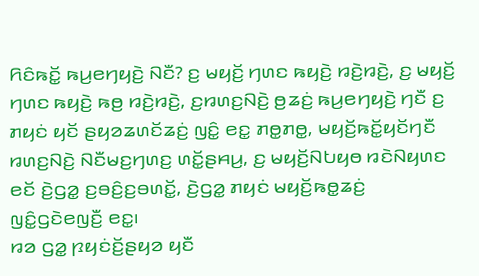ꤖꤢꤨꤒꤢꤩ꤭ ꤒꤣ꤬ꤕꤚꤟꤢꤧ꤬ ꤡꤢꤪ? ꤢ꤬ ꤗꤟꤢꤩ꤬ ꤚꤛꤢ ꤒꤟꤢꤧ꤬ ꤙꤢꤧ꤬ꤙꤢꤧ꤬, ꤢ꤬ ꤗꤟꤢꤩ꤬ ꤚꤛꤢ ꤒꤟꤢꤧ꤬ ꤒꤥ꤬ ꤙꤢꤧ꤬ꤙꤢꤧ꤬, ꤢ꤬ꤙꤛꤢ꤬ꤡꤢꤧ꤬ ꤥ꤬ꤘꤢꤦ꤬ ꤒꤣ꤬ꤕꤚꤟꤢꤧ꤬ ꤚꤢꤪ ꤢ꤬ ꤊꤟꤢꤦ ꤟꤢꤩ ꤔꤟꤤꤘꤛꤢꤩꤘꤢꤦ꤬ ꤜꤢꤨ꤭ ꤕꤢ꤭ ꤊꤥ꤭ꤊꤥ꤭, ꤗꤟꤢꤩ꤬ꤒꤢꤩ꤭ꤟꤢꤩꤚꤢꤪ ꤙꤛꤢ꤬ꤡꤢꤧ꤬ ꤡꤢꤪꤗꤢ꤬ꤚꤛꤢ꤬ ꤛꤢꤩ꤭ꤔꤌꤣ꤬, ꤢ꤬ ꤗꤟꤢꤩ꤬ꤡꤝꤟꤥ ꤙꤢꤧꤡꤟꤛꤢ ꤕꤢꤩ ꤢꤧ꤬ꤞꤤ꤭ ꤢ꤬ꤋꤢꤨ꤬ꤢ꤬ꤋꤛꤢꤩ꤭, ꤢꤧ꤬ꤞꤤ꤭ ꤊꤟꤢꤦ ꤗꤟꤢꤩ꤬ꤒꤥ꤭ꤘꤢꤦ꤬ ꤜꤢꤨ꤭ꤞꤢꤧꤕꤜꤢꤪ꤬ ꤕꤢ꤭꤯
ꤙꤤ ꤞꤤ꤭ ꤐꤟꤢꤦꤢꤩ꤬ꤔꤟꤤ ꤟꤢꤪ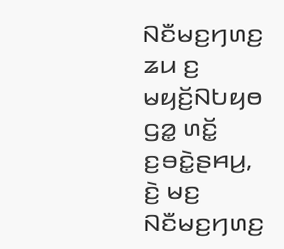ꤡꤢꤪꤗꤢ꤬ꤚꤛꤢ꤬ ꤘꤣ ꤢ꤬ ꤗꤟꤢꤩ꤬ꤡꤝꤟꤥ ꤞꤤ꤭ ꤛꤢꤩ꤭ ꤢ꤬ꤋꤢꤧ꤭ꤔꤌꤣ꤬, ꤢꤧ꤬ ꤗꤢ꤬ ꤡꤢꤪꤗꤢ꤬ꤚꤛꤢ꤬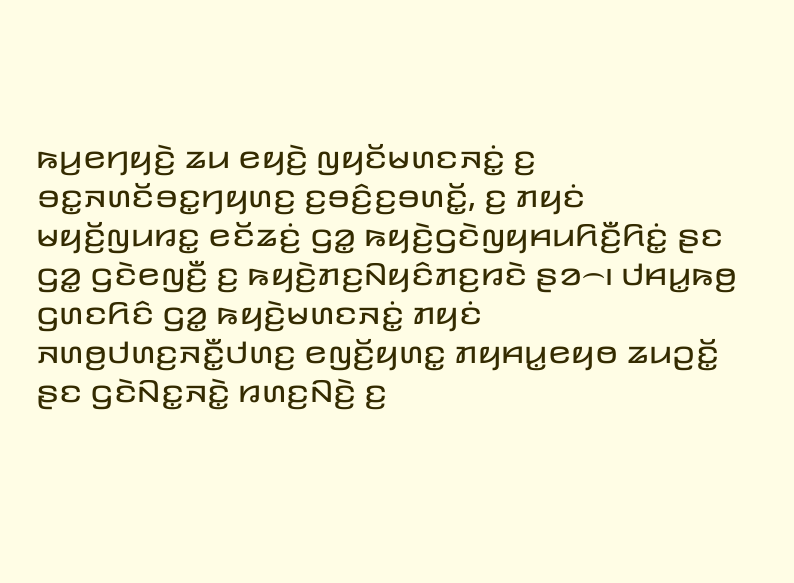ꤒꤣ꤬ꤕꤚꤟꤢꤧ꤬ ꤘꤣ ꤕꤟꤢꤧ꤬ ꤜꤟꤢꤩꤗꤛꤢꤏꤢꤦ꤭ ꤢ꤬ ꤋꤢ꤭ꤏꤛꤢꤩꤋꤢ꤭ꤚꤟꤛꤢ꤬ ꤢ꤬ꤋꤢꤨ꤬ꤢ꤬ꤋꤛꤢꤩ꤭, ꤢ꤬ ꤊꤟꤢꤦ ꤗꤟꤢꤩ꤬ꤜꤣꤙꤢ꤭ ꤕꤢꤩꤘꤢꤦ꤬ ꤞꤤ꤭ ꤒꤟꤢꤧ꤬ꤞꤢꤧꤜꤟꤌꤣꤖꤢꤪ꤬ꤖꤢꤦ꤭ ꤔꤢ ꤞꤤ꤭ ꤞꤢꤧꤕꤜꤢꤪ꤬ ꤢ꤬ ꤒꤟꤢꤧ꤬ꤊꤢ꤬ꤡꤟꤢꤨꤊꤢ꤬ꤙꤢꤧ ꤔꤤ꤮꤯ ꤓꤌꤣ꤭ꤒꤥ꤬ ꤞꤛꤢꤖꤢꤨ ꤞꤤ꤭ ꤒꤟꤢꤧ꤬ꤗꤛꤢꤏꤢꤦ꤭ ꤊꤟꤢꤦ ꤏꤛꤥ꤬ꤓꤛꤢ꤬ꤏꤢꤪ꤭ꤓꤛꤢ꤬ ꤕꤜꤢꤩ꤬ꤟꤛꤢ꤭ ꤊꤟꤌꤣ꤭ꤕꤟꤥ ꤘꤣꤑꤢꤩ꤭ ꤔꤢ ꤞꤢꤧꤡꤢ꤭ꤏꤢꤧ꤭ ꤙꤛꤢ꤬ꤡꤢꤧ꤬ ꤢ꤬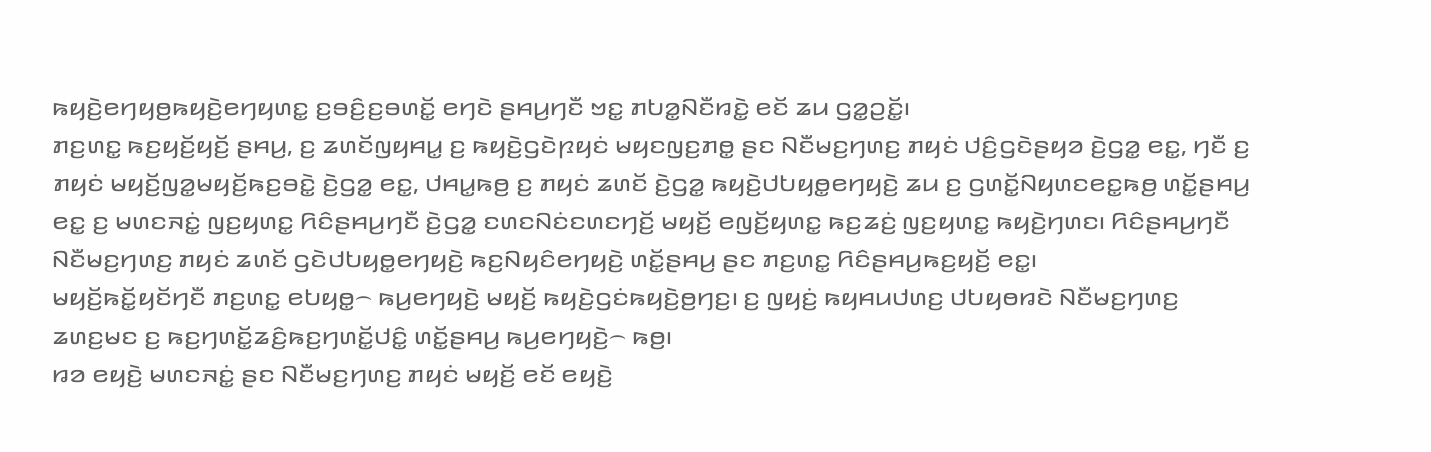ꤒꤟꤢꤧ꤬ꤕꤚꤟꤥ꤬ꤒꤟꤢꤧ꤬ꤕꤚꤟꤛꤢ꤭ ꤢ꤬ꤋꤢꤨ꤬ꤢ꤬ꤋꤛꤢꤩ꤭ ꤕꤚꤢꤧ ꤔꤌꤣ꤬ꤚꤢꤪ ꤠꤢ꤭ ꤊꤝꤤ꤭ꤡꤢꤪꤙꤢꤧ꤭ ꤕꤢꤩ ꤘꤣ ꤞꤤ꤭ꤑꤢꤩ꤭꤯
ꤊꤢ꤬ꤛꤢ꤭ ꤒꤢ꤬ꤟꤢꤩ꤬ꤟꤢꤩ꤬ ꤔꤌꤣ꤬, ꤢ꤬ ꤘꤛꤢꤩꤜꤟꤌꤣ꤭ ꤢ꤬ ꤒꤟꤢꤧ꤬ꤞꤢꤧꤐꤟꤢꤦ ꤗꤟꤢꤜꤢ꤬ꤊꤥ꤭ ꤔꤢ ꤡꤢꤪꤗꤢ꤬ꤚꤛꤢ꤬ ꤊꤟꤢꤦ ꤓꤢꤨ꤬ꤞꤢꤧꤔꤟꤤ ꤢꤧ꤬ꤞꤤ꤭ ꤕꤢ꤭, ꤚꤢꤪ ꤢ꤬ ꤊꤟꤢꤦ ꤗꤟꤢꤩ꤬ꤜꤤ꤭ꤗꤟꤢꤩ꤬ꤒꤢ꤬ꤋꤢꤧ꤭ ꤢꤧ꤬ꤞꤤ꤭ ꤕꤢ꤭, ꤓꤌꤣ꤭ꤒꤥ꤬ ꤢ꤬ ꤊꤟꤢꤦ ꤘꤛꤢꤩ ꤢꤧ꤬ꤞꤤ꤭ ꤒꤟꤢꤧ꤬ꤓꤝꤟꤥ꤭ꤕꤚꤟꤢꤧ꤬ ꤘꤣ ꤢ꤬ ꤞꤛꤢꤩ꤭ꤡꤟꤛꤢꤕꤢ꤭ꤒꤥ꤬ ꤛꤢꤩ꤭ꤔꤌꤣ꤬ ꤕꤢ꤭ ꤢ꤬ ꤗꤛꤢꤏꤢꤦ꤭ ꤜꤢ꤬ꤟꤛꤢ꤭ ꤖꤢꤨꤔꤌꤣ꤬ꤚꤢꤪ ꤢꤧ꤬ꤞꤤ꤭ ꤢꤛꤢꤡꤢꤦꤢꤛꤢꤚꤢꤩ꤬ ꤗꤟꤢꤩ꤬ ꤕꤜꤢꤩ꤬ꤟꤛꤢ꤭ ꤒꤢ꤬ꤘꤢꤦ꤬ ꤜꤢ꤬ꤟꤛꤢ꤭ ꤒꤟꤢꤧ꤬ꤚꤛꤢ꤯ ꤖꤢꤨꤔꤌꤣ꤬ꤚꤢꤪ ꤡꤢꤪꤗꤢ꤬ꤚꤛꤢ꤬ ꤊꤟꤢꤦ ꤘꤛꤢꤩ ꤞꤢꤧꤓꤝꤟꤥ꤭ꤕꤚꤟꤢꤧ꤬ ꤒꤢ꤬ꤡꤟꤢꤨꤕꤚꤟꤢꤧ꤬ ꤛꤢꤩ꤭ꤔꤌꤣ꤬ ꤔꤢ ꤊꤢ꤬ꤛꤢ꤭ ꤖꤢꤨꤔꤌꤣ꤬ꤒꤢ꤬ꤟꤢꤩ꤬ ꤕꤢ꤭꤯
ꤗꤟꤢꤩ꤬ꤒꤢꤩ꤭ꤟꤢꤩꤚꤢꤪ ꤊꤢ꤬ꤛꤢ꤭ ꤕꤝꤟꤥ꤭꤮ ꤒꤣ꤬ꤕꤚꤟꤢꤧ꤬ ꤗꤟꤢꤩ꤬ ꤒꤟꤢꤧ꤬ꤞꤢꤦꤒꤟꤢꤧ꤬ꤥ꤬ꤚꤢ꤬꤯ ꤢ꤬ ꤜꤟꤢꤦ꤬ ꤒꤟꤌꤣꤓꤛꤢ꤬ ꤓꤝꤟꤥꤙꤢꤧ ꤡꤢꤪꤗꤢ꤬ꤚꤛꤢ꤬ ꤘꤛꤢ꤬ꤗꤢ ꤢ꤬ ꤒꤢ꤬ꤚꤛꤢꤩ꤭ꤘꤢꤨ꤬ꤒꤢ꤬ꤚꤛꤢꤩ꤭ꤓꤢꤨ꤭ ꤛꤢꤩ꤭ꤔꤌꤣ꤬ ꤒꤣ꤬ꤕꤚꤟꤢꤧ꤬꤮ ꤒꤥ꤬꤯
ꤙꤤ ꤕꤟꤢꤧ꤬ ꤗꤛꤢꤏꤢꤦ꤭ ꤔꤢ ꤡꤢꤪꤗꤢ꤬ꤚꤛꤢ꤬ ꤊꤟꤢꤦ ꤗꤟꤢꤩ꤬ ꤕꤢꤩ ꤕꤟꤢꤧ꤬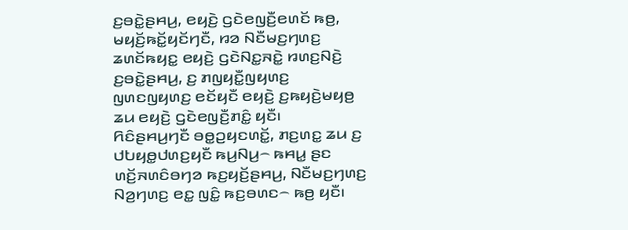ꤢ꤬ꤋꤢꤧ꤭ꤔꤌꤣ꤬, ꤕꤟꤢꤧ꤬ ꤞꤢꤧꤕꤜꤢꤪ꤬ꤕꤛꤢꤩ ꤒꤥ꤬, ꤗꤟꤢꤩ꤬ꤒꤢꤩ꤭ꤟꤢꤩꤚꤢꤪ, ꤙꤤ ꤡꤢꤪꤗꤢ꤬ꤚꤛꤢ꤬ ꤘꤛꤢꤩꤒꤟꤢ꤭ ꤕꤟꤢꤧ꤬ ꤞꤢꤧꤡꤢ꤭ꤏꤢꤧ꤭ ꤙꤛꤢ꤬ꤡꤢꤧ꤬ ꤢ꤬ꤋꤢꤧ꤭ꤔꤌꤣ꤬, ꤢ꤬ ꤊꤜꤟꤢꤪ꤭ꤜꤟꤛꤢ꤬ ꤜꤛꤢꤜꤟꤛꤢ꤬ ꤕꤢꤩꤟꤢꤪ ꤕꤟꤢꤧ꤬ ꤢ꤬ꤒꤟꤢꤧ꤬ꤗꤟꤥ꤬ ꤘꤣ ꤕꤟꤢꤧ꤬ ꤞꤢꤧꤕꤜꤢꤪ꤬ꤊꤢꤨ꤭ ꤟꤢꤪ꤯
ꤖꤢꤨꤔꤌꤣ꤬ꤚꤢꤪ ꤋꤥ꤭ꤑꤟꤢꤛꤢꤩ꤭, ꤊꤢ꤬ꤛꤢ꤭ ꤘꤣ ꤢ꤬ ꤓꤝꤟꤥ꤭ꤓꤛꤢ꤬ꤟꤢꤪ ꤒꤣ꤬ꤡꤣ꤬꤮ ꤒꤌꤣ꤭ ꤔꤢ ꤛꤢꤩ꤬ꤏꤛꤢꤨꤋꤚꤤ ꤒꤢ꤬ꤟꤢꤩ꤬ꤔꤌꤣ꤬, ꤡꤢꤪꤗꤢ꤬ꤚꤛꤢ꤬ ꤡꤤ꤬ꤚꤛꤢ꤬ ꤕꤢ꤭ ꤜꤢꤨ꤭ ꤒꤢ꤬ꤋꤛꤢ꤮ ꤒꤥ꤬ ꤟꤢꤪ꤯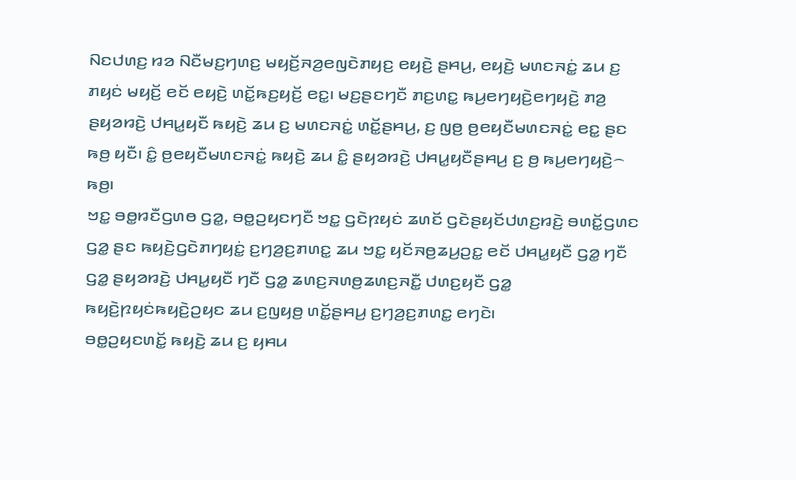ꤡꤢꤓꤛꤢ꤬ ꤙꤤ ꤡꤢꤪꤗꤢ꤬ꤚꤛꤢ꤬ ꤗꤟꤢꤩ꤬ꤏꤤ꤬ꤕꤜꤢꤧꤊꤟꤢ꤬ ꤕꤟꤢꤧ꤬ ꤔꤌꤣ꤬, ꤕꤟꤢꤧ꤬ ꤗꤛꤢꤏꤢꤦ꤭ ꤘꤣ ꤢ꤬ ꤊꤟꤢꤦ ꤗꤟꤢꤩ꤬ ꤕꤢꤩ ꤕꤟꤢꤧ꤬ ꤛꤢꤩ꤭ꤒꤢ꤬ꤟꤢꤩ꤬ ꤕꤢ꤭꤯ ꤗꤢ꤬ꤔꤢꤚꤢꤪ ꤊꤢ꤬ꤛꤢ꤭ ꤒꤣ꤬ꤕꤚꤟꤢꤧ꤬ꤕꤚꤟꤢꤧ꤬ ꤊꤤ꤬ ꤔꤟꤤꤙꤢꤧ꤬ ꤓꤌꤣ꤭ꤟꤢꤪ ꤒꤟꤢꤧ꤬ ꤘꤣ ꤢ꤬ ꤗꤛꤢꤏꤢꤦ꤭ ꤛꤢꤩ꤭ꤔꤌꤣ꤬, ꤢ꤬ ꤜꤥ꤬ ꤥ꤬ꤕꤟꤢꤪꤗꤛꤢꤏꤢꤦ꤭ ꤕꤢ꤭ ꤔꤢ ꤒꤥ꤬ ꤟꤢꤪ꤯ ꤢꤨ꤭ ꤥ꤬ꤕꤟꤢꤪꤗꤛꤢꤏꤢꤦ꤭ ꤒꤟꤢꤧ꤬ ꤘꤣ ꤢꤨ꤭ ꤔꤟꤤꤙꤢꤧ꤬ ꤓꤌꤣ꤭ꤟꤢꤪꤔꤌꤣ꤬ ꤢ꤬ ꤥ꤬ ꤒꤣ꤬ꤕꤚꤟꤢꤧ꤬꤮ ꤒꤥ꤬꤯
ꤠꤢ꤭ ꤋꤥ꤭ꤙꤢꤪꤞꤛꤥ ꤞꤤ꤭, ꤋꤥ꤭ꤑꤟꤢꤚꤢꤪ ꤠꤢ꤭ ꤞꤢꤧꤐꤟꤢꤦ ꤘꤛꤢꤩ ꤞꤢꤧꤔꤟꤢꤩꤓꤛꤢ꤬ꤙꤢꤧ꤬ ꤋꤛꤢꤩ꤭ꤞꤛꤢ ꤞꤤ꤭ ꤔꤢ ꤒꤟꤢꤧ꤬ꤞꤢꤧꤊꤚꤟꤢꤦ꤭ ꤢ꤬ꤚꤤ꤬ꤢ꤬ꤊꤛꤢ꤭ ꤘꤣ ꤠꤢ꤭ ꤟꤢꤩꤏꤥ꤬ꤘꤣ꤬ꤑꤢ꤭ ꤕꤢꤩ ꤓꤌꤣ꤭ꤟꤢꤪ ꤞꤤ꤭ ꤚꤢꤪ ꤞꤤ꤭ ꤔꤟꤤꤙꤢꤧ꤬ ꤓꤌꤣ꤭ꤟꤢꤪ ꤚꤢꤪ ꤞꤤ꤭ ꤘꤛꤢ꤬ꤏꤛꤥ꤬ꤘꤛꤢ꤬ꤏꤢꤪ꤭ ꤓꤛꤢ꤬ꤟꤢꤪ ꤞꤤ꤭ ꤒꤟꤢꤧ꤬ꤐꤟꤢꤦꤒꤟꤢꤧ꤬ꤑꤟꤢ ꤘꤣ ꤢ꤬ꤜꤟꤥ꤬ ꤛꤢꤩ꤭ꤔꤌꤣ꤬ ꤢ꤬ꤚꤤ꤬ꤢ꤬ꤊꤛꤢ꤭ ꤕꤚꤢꤧ꤯
ꤋꤥ꤭ꤑꤟꤢꤛꤢꤩ꤭ ꤒꤟꤢꤧ꤬ ꤘꤣ ꤢ꤬ ꤟꤌꤣ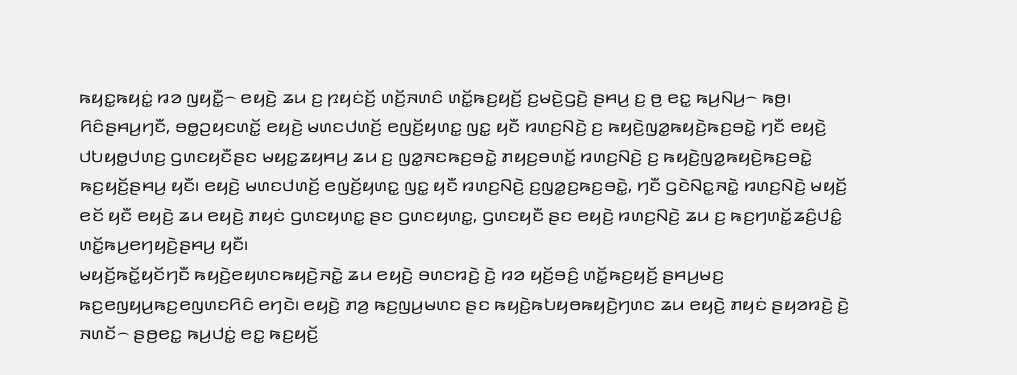ꤒꤟꤢ꤭ꤒꤟꤢꤦ꤭ ꤙꤤ ꤜꤟꤢꤪ꤭꤮ ꤕꤟꤢꤧ꤬ ꤘꤣ ꤢ꤬ ꤐꤟꤢꤦꤢꤩ꤬ ꤛꤢꤩ꤬ꤏꤛꤢꤨ ꤛꤢꤩ꤭ꤒꤢ꤬ꤟꤢꤩ꤬ ꤢ꤬ꤗꤢꤧ꤬ꤞꤢꤧ꤬ ꤔꤌꤣ꤬ ꤢ꤬ ꤥ꤬ ꤕꤢ꤭ ꤒꤣ꤬ꤡꤣ꤬꤮ ꤒꤥ꤬꤯ ꤖꤢꤨꤔꤌꤣ꤬ꤚꤢꤪ, ꤋꤥ꤭ꤑꤟꤢꤛꤢꤩ꤭ ꤕꤟꤢꤧ꤬ ꤗꤛꤢꤓꤛꤢꤩ꤬ ꤕꤜꤢꤩ꤬ꤟꤛꤢ꤭ ꤜꤢ꤭ ꤟꤢꤪ ꤙꤛꤢ꤬ꤡꤢꤧ꤬ ꤢ꤬ ꤒꤟꤢꤧ꤬ꤜꤤ꤭ꤒꤟꤢꤧ꤬ꤒꤢ꤬ꤋꤢꤧ꤭ ꤚꤢꤪ ꤕꤟꤢꤧ꤬ ꤓꤝꤟꤥ꤭ꤓꤛꤢ꤬ ꤞꤛꤢꤟꤢꤪꤔꤢ ꤗꤟꤢ꤭ꤘꤟꤌꤣ꤬ ꤘꤣ ꤢ꤬ ꤜꤤ꤭ꤏꤢꤒꤢ꤬ꤋꤢꤧ꤭ ꤊꤟꤢ꤬ꤋꤛꤢꤩ꤭ ꤙꤛꤢ꤬ꤡꤢꤧ꤬ ꤢ꤬ ꤒꤟꤢꤧ꤬ꤜꤤ꤭ꤒꤟꤢꤧ꤬ꤒꤢ꤬ꤋꤢꤧ꤭ ꤒꤢ꤬ꤟꤢꤩ꤬ꤔꤌꤣ꤬ ꤟꤢꤪ꤯ ꤕꤟꤢꤧ꤬ ꤗꤛꤢꤓꤛꤢꤩ꤬ ꤕꤜꤢꤩ꤬ꤟꤛꤢ꤭ ꤜꤢ꤭ ꤟꤢꤪ ꤙꤛꤢ꤬ꤡꤢꤧ꤬ ꤢ꤬ꤜꤤ꤭ꤢ꤬ꤒꤢ꤬ꤋꤢꤧ꤭, ꤚꤢꤪ ꤞꤢꤧꤡꤢ꤭ꤏꤢꤧ꤭ ꤙꤛꤢ꤬ꤡꤢꤧ꤬ ꤗꤟꤢꤩ꤬ ꤕꤢꤩ ꤟꤢꤪ ꤕꤟꤢꤧ꤬ ꤘꤣ ꤕꤟꤢꤧ꤬ ꤊꤟꤢꤦ ꤞꤛꤢꤟꤛꤢ꤭ ꤔꤢ ꤞꤛꤢꤟꤛꤢ꤭, ꤞꤛꤢꤟꤢꤪ ꤔꤢ ꤕꤟꤢꤧ꤬ ꤙꤛꤢ꤬ꤡꤢꤧ꤬ ꤘꤣ ꤢ꤬ ꤒꤢ꤬ꤚꤛꤢꤩ꤭ꤘꤢꤨ꤬ꤓꤢꤨ꤭ ꤛꤢꤩ꤭ꤒꤣ꤬ꤕꤚꤟꤢꤧ꤬ꤔꤌꤣ꤬ ꤟꤢꤪ꤯
ꤗꤟꤢꤩ꤬ꤒꤢꤩ꤭ꤟꤢꤩꤚꤢꤪ ꤒꤟꤢꤧ꤬ꤕꤟꤛꤢꤒꤟꤢꤧ꤬ꤏꤢꤧ꤭ ꤘꤣ ꤕꤟꤢꤧ꤬ ꤋꤛꤢꤙꤢꤧ꤬ ꤢꤧ꤬ ꤙꤤ ꤟꤢꤩ꤬ꤋꤢꤨ꤬ ꤛꤢꤩ꤭ꤒꤢ꤬ꤟꤢꤩ꤬ ꤔꤌꤣ꤬ꤗꤢ꤬ ꤒꤢ꤬ꤕꤜꤟꤣ꤬ꤒꤢ꤬ꤕꤜꤛꤢꤖꤢꤨ ꤕꤚꤢꤧ꤯ ꤕꤟꤢꤧ꤬ ꤊꤤ꤬ ꤒꤢ꤬ꤜꤣ꤬ꤗꤛꤢ ꤔꤢ ꤒꤟꤢꤧ꤬ꤒꤝꤟꤥꤒꤟꤢꤧ꤬ꤚꤛꤢ ꤘꤣ ꤕꤟꤢꤧ꤬ ꤊꤟꤢꤦ ꤔꤟꤤꤙꤢꤧ꤬ ꤢꤧ꤬ ꤏꤛꤢꤩ꤮ ꤔꤥ꤬ꤕꤢ꤭ ꤒꤣ꤬ꤓꤢꤦ꤭ ꤕꤢ꤭ ꤒꤢ꤬ꤟꤢꤩ꤬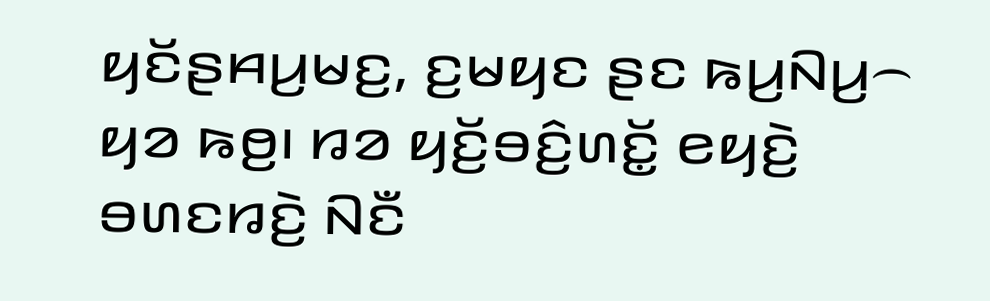ꤟꤢꤩꤔꤌꤣ꤬ꤗꤢ꤬, ꤢ꤬ꤗꤟꤢ ꤔꤢ ꤒꤣ꤬ꤡꤣ꤬꤮ ꤟꤤ ꤒꤥ꤬꤯ ꤙꤤ ꤟꤢꤩ꤬ꤋꤢꤨ꤬ꤛꤢꤩ꤭ ꤕꤟꤢꤧ꤬ ꤋꤛꤢꤙꤢꤧ꤬ ꤡꤢꤪ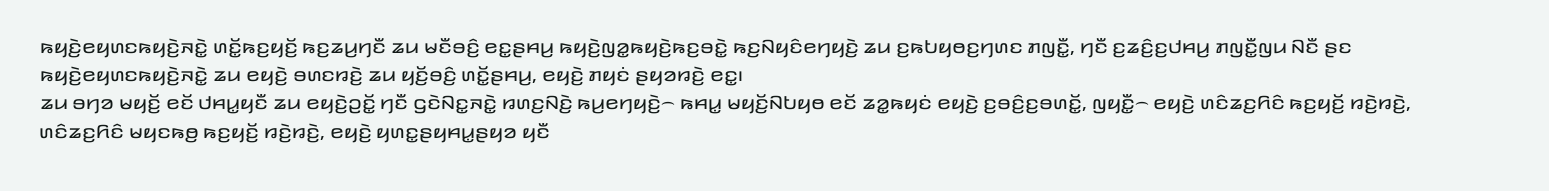ꤒꤟꤢꤧ꤬ꤕꤟꤛꤢꤒꤟꤢꤧ꤬ꤏꤢꤧ꤭ ꤛꤢꤩ꤭ꤒꤢ꤬ꤟꤢꤩ꤬ ꤒꤢ꤬ꤘꤣ꤬ꤚꤢꤪ ꤘꤣ ꤗꤢꤪꤋꤢꤨ꤬ ꤕꤢ꤭ꤔꤌꤣ꤬ ꤒꤟꤢꤧ꤬ꤜꤤ꤭ꤒꤟꤢꤧ꤬ꤒꤢ꤬ꤋꤢꤧ꤭ ꤒꤢ꤬ꤡꤟꤢꤨꤕꤚꤟꤢꤧ꤬ ꤘꤣ ꤢ꤬ꤒꤝꤟꤥꤢ꤬ꤚꤛꤢ ꤊꤜꤢꤪ꤭, ꤚꤢꤪ ꤢ꤬ꤘꤢꤨ꤬ꤢ꤬ꤓꤌꤣ꤬ ꤊꤜꤢꤪ꤭ꤜꤣ ꤡꤢꤪ ꤔꤢ ꤒꤟꤢꤧ꤬ꤕꤟꤛꤢꤒꤟꤢꤧ꤬ꤏꤢꤧ꤭ ꤘꤣ ꤕꤟꤢꤧ꤬ ꤋꤛꤢꤙꤢꤧ꤬ ꤘꤣ ꤟꤢꤩ꤬ꤋꤢꤨ꤬ ꤛꤢꤩ꤭ꤔꤌꤣ꤬, ꤕꤟꤢꤧ꤬ ꤊꤟꤢꤦ ꤔꤟꤤꤙꤢꤧ꤬ ꤕꤢ꤭꤯
ꤘꤣ ꤋꤚꤤ ꤗꤟꤢꤩ꤬ ꤕꤢꤩ ꤓꤌꤣ꤭ꤟꤢꤪ ꤘꤣ ꤕꤟꤢꤧ꤬ꤑꤢꤩ꤭ ꤚꤢꤪ ꤞꤢꤧꤡꤢ꤭ꤏꤢꤧ꤭ ꤙꤛꤢ꤬ꤡꤢꤧ꤬ ꤒꤣ꤬ꤕꤚꤟꤢꤧ꤬꤮ ꤒꤌꤣ꤭ ꤗꤟꤢꤩ꤬ꤡꤝꤟꤥ ꤕꤢꤩ ꤘꤤ꤭ꤒꤟꤢꤦ ꤕꤟꤢꤧ꤬ ꤢ꤬ꤋꤢꤨ꤬ꤢ꤬ꤋꤛꤢꤩ꤭, ꤜꤟꤢꤪ꤭꤮ ꤕꤟꤢꤧ꤬ ꤛꤢꤨꤘꤢ꤬ꤖꤢꤨ ꤒꤢ꤬ꤟꤢꤩ꤬ ꤙꤢꤧ꤬ꤙꤢꤧ꤬, ꤛꤢꤨꤘꤢ꤬ꤖꤢꤨ ꤗꤟꤢꤒꤥ꤬ ꤒꤢ꤬ꤟꤢꤩ꤬ ꤙꤢꤧ꤬ꤙꤢꤧ꤬, ꤕꤟꤢꤧ꤬ ꤟꤛꤢ꤭ꤔꤟꤌꤣ꤭ꤔꤟꤤ ꤟꤢꤪ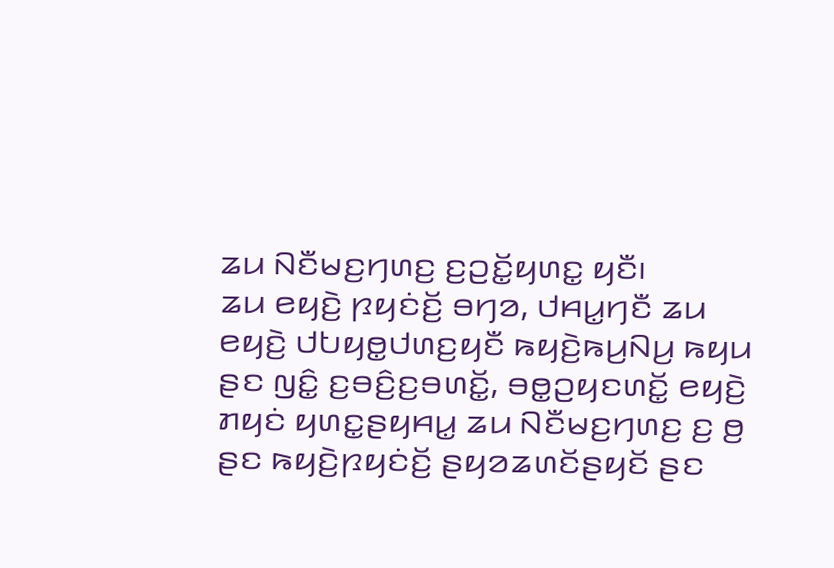ꤘꤣ ꤡꤢꤪꤗꤢ꤬ꤚꤛꤢ꤬ ꤢ꤬ꤑꤢꤩ꤭ꤟꤛꤢ꤭ ꤟꤢꤪ꤯
ꤘꤣ ꤕꤟꤢꤧ꤬ ꤐꤟꤢꤦꤢꤩ꤬ ꤋꤚꤤ, ꤓꤌꤣ꤭ꤚꤢꤪ ꤘꤣ ꤕꤟꤢꤧ꤬ ꤓꤝꤟꤥ꤭ꤓꤛꤢ꤬ꤟꤢꤪ ꤒꤟꤢꤧ꤬ꤒꤣ꤬ꤡꤣ꤬ ꤒꤟꤣ ꤔꤢ ꤜꤢꤨ꤭ ꤢ꤬ꤋꤢꤨ꤬ꤢ꤬ꤋꤛꤢꤩ꤭, ꤋꤥ꤭ꤑꤟꤢꤛꤢꤩ꤭ ꤕꤟꤢꤧ꤬ ꤊꤟꤢꤦ ꤟꤛꤢ꤭ꤔꤟꤌꤣ꤭ ꤘꤣ ꤡꤢꤪꤗꤢ꤬ꤚꤛꤢ꤬ ꤢ꤬ ꤥ꤬ ꤔꤢ ꤒꤟꤢꤧ꤬ꤐꤟꤢꤦꤢꤩ꤬ ꤔꤟꤤꤘꤛꤢꤩꤔꤟꤢꤩ ꤔꤢ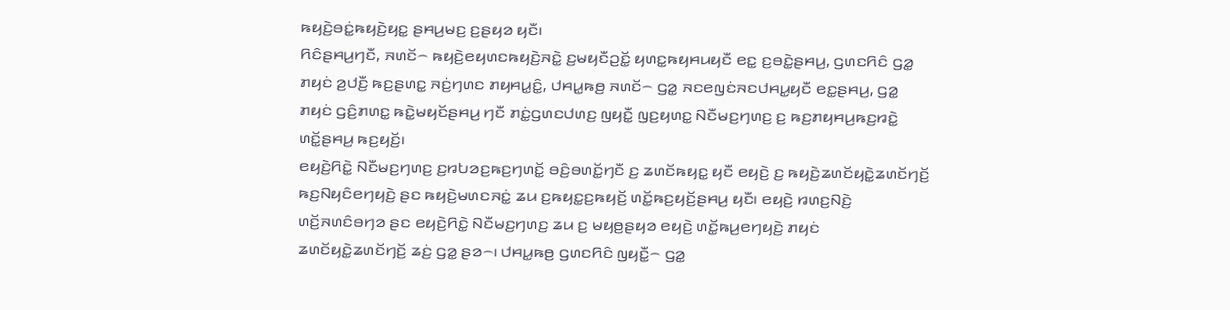ꤒꤟꤢꤧ꤬ꤋꤢꤦ꤭ꤒꤟꤢꤧ꤬ꤟꤢ꤭ ꤔꤌꤣ꤬ꤗꤢ꤬ ꤢ꤬ꤔꤟꤤ ꤟꤢꤪ꤯
ꤖꤢꤨꤔꤌꤣ꤬ꤚꤢꤪ, ꤏꤛꤢꤩ꤮ ꤒꤟꤢꤧ꤬ꤕꤟꤛꤢꤒꤟꤢꤧ꤬ꤏꤢꤧ꤭ ꤢ꤬ꤗꤟꤢꤪꤑꤢꤩ꤭ ꤟꤛꤢ꤭ꤒꤟꤌꤣꤟꤢꤪ ꤕꤢ꤭ ꤢ꤬ꤋꤢꤧ꤭ꤔꤌꤣ꤬, ꤞꤛꤢꤖꤢꤨ ꤞꤤ꤭ ꤊꤟꤢꤦ ꤤ꤬ꤓꤢꤪ꤬ ꤒꤢ꤬ꤔꤛꤢ꤭ ꤏꤢꤦ꤬ꤚꤛꤢ ꤊꤟꤌꤣ꤭ꤢꤨ꤭, ꤓꤌꤣ꤭ꤒꤥ꤬ ꤏꤛꤢꤩ꤮ ꤞꤤ꤭ ꤏꤢꤕꤜꤢꤦꤏꤢꤓꤌꤣ꤭ꤟꤢꤪ ꤕꤢ꤭ꤔꤌꤣ꤬, ꤞꤤ꤭ ꤊꤟꤢꤦ ꤞꤢꤨ꤬ꤊꤛꤢ꤭ ꤒꤢꤧ꤭ꤗꤟꤢꤩꤔꤌꤣ꤬ ꤚꤢꤪ ꤊꤢꤦ꤭ꤞꤛꤢꤓꤛꤢ꤬ ꤜꤟꤢꤪ꤭ ꤜꤢ꤬ꤟꤛꤢ꤭ ꤡꤢꤪꤗꤢ꤬ꤚꤛꤢ꤬ ꤢ꤬ ꤒꤢ꤬ꤊꤟꤌꤣ꤬ꤒꤢ꤬ꤙꤢꤧ꤭ ꤛꤢꤩ꤭ꤔꤌꤣ꤬ ꤒꤢ꤬ꤟꤢꤩ꤬꤯
ꤕꤟꤢꤧ꤬ꤖꤢꤧ꤭ ꤡꤢꤪꤗꤢ꤬ꤚꤛꤢ꤬ ꤢ꤬ꤙꤝꤤꤢ꤬ꤒꤢ꤬ꤚꤛꤢꤩ꤭ ꤋꤢꤨ꤬ꤋꤛꤢꤩ꤭ꤚꤢꤪ ꤢ꤬ ꤘꤛꤢꤩꤒꤟꤢ꤭ ꤟꤢꤪ ꤕꤟꤢꤧ꤬ ꤢ꤬ ꤒꤟꤢꤧ꤬ꤘꤛꤢꤩꤟꤢꤧ꤭ꤘꤛꤢꤩꤚꤢꤩ꤬ ꤒꤢ꤬ꤡꤟꤢꤨꤕꤚꤟꤢꤧ꤬ ꤔꤢ ꤒꤟꤢꤧ꤬ꤗꤛꤢꤏꤢꤦ꤭ ꤘꤣ ꤢ꤬ꤒꤟꤢ꤭ꤢ꤬ꤒꤟꤢꤩ꤬ ꤛꤢꤩ꤭ꤒꤢ꤬ꤟꤢꤩ꤬ꤔꤌꤣ꤬ ꤟꤢꤪ꤯ ꤕꤟꤢꤧ꤬ ꤙꤛꤢ꤬ꤡꤢꤧ꤬ ꤛꤢꤩ꤬ꤏꤛꤢꤨꤋꤚꤤ ꤔꤢ ꤕꤟꤢꤧ꤬ꤖꤢꤧ꤭ ꤡꤢꤪꤗꤢ꤬ꤚꤛꤢ꤬ ꤘꤣ ꤢ꤬ ꤗꤟꤥ꤬ꤔꤟꤤ ꤕꤟꤢꤧ꤬ ꤛꤢꤩ꤭ꤒꤣ꤬ꤕꤚꤟꤢꤧ꤬ ꤊꤟꤢꤦ ꤘꤛꤢꤩꤟꤢꤧ꤭ꤘꤛꤢꤩꤚꤢꤩ꤬ ꤘꤢꤦ꤬ ꤞꤤ꤭ ꤔꤤ꤮꤯ ꤓꤌꤣ꤭ꤒꤥ꤬ ꤞꤛꤢꤖꤢꤨ ꤜꤟꤢꤪ꤭꤮ ꤞꤤ꤭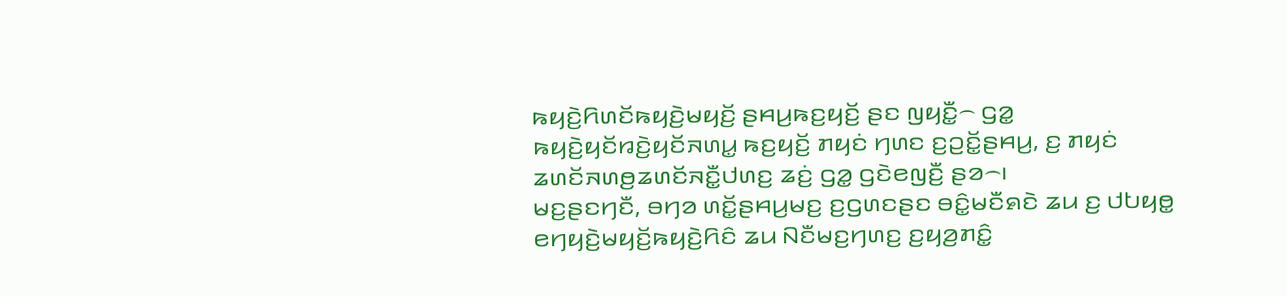ꤒꤟꤢꤧ꤬ꤖꤛꤢꤩꤒꤟꤢꤧ꤬ꤗꤟꤢꤩ꤬ ꤔꤌꤣ꤬ꤒꤢ꤬ꤟꤢꤩ꤬ ꤔꤢ ꤜꤟꤢꤪ꤭꤮ ꤞꤤ꤭ ꤒꤟꤢꤧ꤬ꤟꤢꤩꤙꤢꤧ꤬ꤟꤢꤩꤏꤛꤣ꤭ ꤒꤢ꤬ꤟꤢꤩ꤬ ꤊꤟꤢꤦ ꤚꤛꤢ ꤢ꤬ꤑꤢꤩ꤭ꤔꤌꤣ꤬, ꤢ꤬ ꤊꤟꤢꤦ ꤘꤛꤢꤩꤏꤛꤥ꤬ꤘꤛꤢꤩꤏꤢꤪ꤭ꤓꤛꤢ꤬ ꤘꤢꤦ꤬ ꤞꤤ꤭ ꤞꤢꤧꤕꤜꤢꤪ꤬ ꤔꤤ꤮꤯
ꤗꤢ꤬ꤔꤢꤚꤢꤪ, ꤋꤚꤤ ꤛꤢꤩ꤭ꤔꤌꤣ꤬ꤗꤢ꤬ ꤢ꤬ꤞꤛꤢꤔꤢ ꤋꤢꤨ꤭ꤗꤢꤪꤎꤢꤧ ꤘꤣ ꤢ꤬ ꤓꤝꤟꤥ꤭ ꤕꤚꤟꤢꤧ꤬ꤗꤟꤢꤩ꤬ꤒꤟꤢꤧ꤬ꤖꤢꤨ ꤘꤣ ꤡꤢꤪꤗꤢ꤬ꤚꤛꤢ꤬ ꤢ꤬ꤟꤤ꤬ꤊꤢꤨ꤭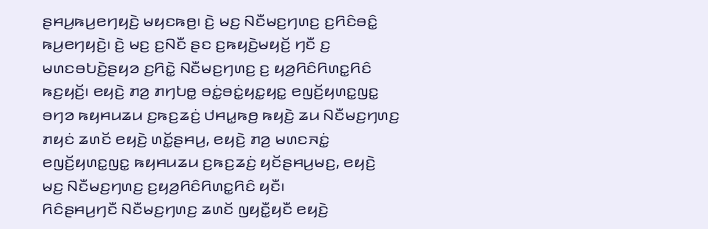ꤔꤌꤣ꤬ꤒꤣ꤬ꤕꤚꤟꤢꤧ꤬ ꤗꤟꤢꤒꤥ꤬꤯ ꤢꤧ꤬ ꤗꤢ꤬ ꤡꤢꤪꤗꤢ꤬ꤚꤛꤢ꤬ ꤢ꤬ꤖꤢꤨꤋꤢꤨ꤭ ꤒꤣ꤬ꤕꤚꤟꤢꤧ꤬꤯ ꤢꤧ꤬ ꤗꤢ꤬ ꤢ꤬ꤡꤢꤪ ꤔꤢ ꤢ꤬ꤒꤟꤢꤧ꤬ꤗꤟꤢꤩ꤬ ꤚꤢꤪ ꤢ꤬ ꤗꤛꤢꤋꤝꤢꤧ꤬ꤔꤟꤤ ꤢ꤬ꤖꤢꤧ꤭ ꤡꤢꤪꤗꤢ꤬ꤚꤛꤢ꤬ ꤢ꤬ ꤟꤤ꤬ꤖꤢꤨꤖꤛꤢ꤭ꤖꤢꤨ ꤒꤢ꤬ꤟꤢꤩ꤬꤯ ꤕꤟꤢꤧ꤬ ꤊꤤ꤬ ꤊꤚꤝꤥ꤭ ꤋꤢꤦ꤭ꤋꤢꤦ꤭ꤟꤢ꤭ꤟꤢ꤭ ꤕꤜꤢꤩ꤬ꤟꤛꤢ꤭ꤜꤢ꤭ ꤋꤚꤤ ꤒꤟꤌꤣꤘꤣ ꤢ꤬ꤒꤢ꤬ꤘꤢꤦ꤬ ꤓꤌꤣ꤭ꤒꤥ꤬ ꤒꤟꤢꤧ꤬ ꤘꤣ ꤡꤢꤪꤗꤢ꤬ꤚꤛꤢ꤬ ꤊꤟꤢꤦ ꤘꤛꤢꤩ ꤕꤟꤢꤧ꤬ ꤛꤢꤩ꤭ꤔꤌꤣ꤬, ꤕꤟꤢꤧ꤬ ꤊꤤ꤬ ꤗꤛꤢꤏꤢꤦ꤭ ꤕꤜꤢꤩ꤬ꤟꤛꤢ꤭ꤜꤢ꤭ ꤒꤟꤌꤣꤘꤣ ꤢ꤬ꤒꤢ꤬ꤘꤢꤦ꤬ ꤟꤢꤩꤔꤌꤣ꤬ꤗꤢ꤬, ꤕꤟꤢꤧ꤬ ꤗꤢ꤬ ꤡꤢꤪꤗꤢ꤬ꤚꤛꤢ꤬ ꤢ꤬ꤟꤤ꤬ꤖꤢꤨꤖꤛꤢ꤭ꤖꤢꤨ ꤟꤢꤪ꤯
ꤖꤢꤨꤔꤌꤣ꤬ꤚꤢꤪ ꤡꤢꤪꤗꤢ꤬ꤚꤛꤢ꤬ ꤘꤛꤢꤩ ꤜꤟꤢꤪ꤭ꤟꤢꤪ ꤕꤟꤢꤧ꤬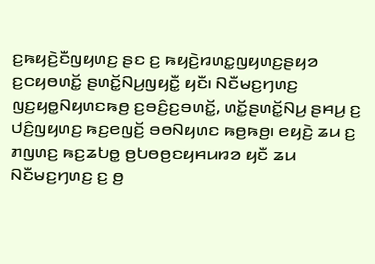ꤢ꤬ꤒꤟꤢꤧ꤬ꤢꤪꤜꤟꤛꤢ꤬ ꤔꤢ ꤢ꤬ ꤒꤟꤢꤧ꤬ꤙꤛꤢ꤭ꤜꤟꤛꤢ꤬ꤔꤟꤤ ꤢ꤬ꤍꤟꤥꤛꤢꤩ꤭ ꤔꤛꤢꤩ꤭ꤡꤣ꤬ꤜꤟꤢꤪ꤭ ꤟꤢꤪ꤯ ꤡꤢꤪꤗꤢ꤬ꤚꤛꤢ꤬ ꤜꤢ꤬ꤟꤥ꤭ꤡꤟꤛꤢꤒꤥ꤬ ꤢ꤬ꤋꤢꤨ꤬ꤢ꤬ꤋꤛꤢꤩ꤭, ꤛꤢꤩ꤭ꤔꤛꤢꤩ꤭ꤡꤣ꤬ ꤔꤌꤣ꤬ ꤢ꤬ ꤓꤢꤨ꤬ꤜꤟꤛꤢ꤬ ꤒꤢ꤬ꤕꤜꤢꤩ꤬ ꤋꤥꤡꤟꤛꤢ ꤒꤥ꤬ꤒꤥ꤬꤯ ꤕꤟꤢꤧ꤬ ꤘꤣ ꤢ꤬ ꤊꤜꤛꤢ꤬ ꤒꤢ꤬ꤘꤝꤥ꤭ ꤥ꤬ꤝꤥꤥ꤬ꤢꤟꤌꤣꤙꤤ ꤟꤢꤪ ꤘꤣ ꤡꤢꤪꤗꤢ꤬ꤚꤛꤢ꤬ ꤢ꤬ ꤥ꤬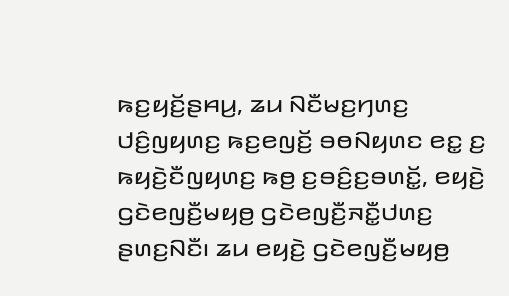ꤒꤢ꤬ꤟꤢꤩ꤬ꤔꤌꤣ꤬, ꤘꤣ ꤡꤢꤪꤗꤢ꤬ꤚꤛꤢ꤬ ꤓꤢꤨ꤬ꤜꤟꤛꤢ꤬ ꤒꤢ꤬ꤕꤜꤢꤩ꤬ ꤋꤥꤡꤟꤛꤢ ꤕꤢ꤭ ꤢ꤬ ꤒꤟꤢꤧ꤬ꤢꤪꤜꤟꤛꤢ꤬ ꤒꤥ꤬ ꤢ꤬ꤋꤢꤨ꤬ꤢ꤬ꤋꤛꤢꤩ꤭, ꤕꤟꤢꤧ꤬ ꤞꤢꤧꤕꤜꤢꤪ꤬ꤗꤟꤥ꤬ ꤞꤢꤧꤕꤜꤢꤪ꤬ꤏꤢꤪ꤭ꤓꤛꤢ꤬ ꤔꤛꤢ꤬ꤡꤢꤪ꤯ ꤘꤣ ꤕꤟꤢꤧ꤬ ꤞꤢꤧꤕꤜꤢꤪ꤬ꤗꤟꤥ꤬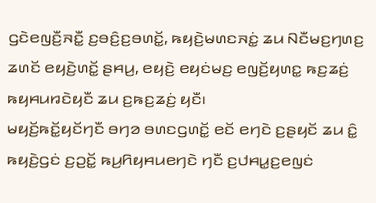ꤞꤢꤧꤕꤜꤢꤪ꤬ꤏꤢꤪ꤭ ꤢ꤬ꤋꤢꤨ꤬ꤢ꤬ꤋꤛꤢꤩ꤭, ꤒꤟꤢꤧ꤬ꤗꤛꤢꤏꤢꤦ꤭ ꤘꤣ ꤡꤢꤪꤗꤢ꤬ꤚꤛꤢ꤬ ꤘꤛꤢꤩ ꤕꤟꤢꤧ꤬ꤛꤢꤩ꤭ ꤔꤌꤣ꤬, ꤕꤟꤢꤧ꤬ ꤕꤟꤢꤦꤗꤢ꤬ ꤕꤜꤢꤩ꤬ꤟꤛꤢ꤭ ꤒꤢ꤬ꤘꤢꤦ꤬ ꤒꤟꤌꤣꤙꤢꤧꤟꤢꤪ ꤘꤣ ꤢ꤬ꤒꤢ꤬ꤘꤢꤦ꤬ ꤟꤢꤪ꤯
ꤗꤟꤢꤩ꤬ꤒꤢꤩ꤭ꤟꤢꤩꤚꤢꤪ ꤋꤚꤤ ꤋꤛꤢꤞꤛꤢꤩ꤭ ꤕꤢꤩ ꤕꤚꤢꤧ ꤢ꤬ꤔꤟꤢꤩ ꤘꤣ ꤢꤨ꤭ ꤒꤟꤢꤧ꤬ꤞꤢꤦ ꤢ꤬ꤑꤢꤩ꤭ ꤒꤣ꤬ꤖꤟꤌꤣꤕꤚꤢꤧ ꤚꤢꤪ ꤢ꤬ꤓꤌꤣ꤭ꤢ꤬ꤕꤜꤢꤦ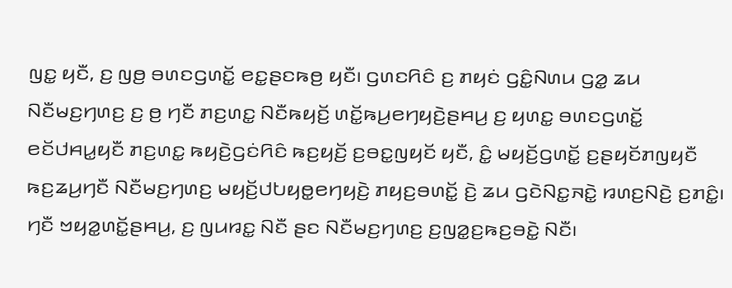ꤜꤢ꤭ ꤟꤢꤪ, ꤢ꤬ ꤜꤥ꤬ ꤋꤛꤢꤞꤛꤢꤩ꤭ ꤕꤢ꤭ꤔꤢꤒꤥ꤬ ꤟꤢꤪ꤯ ꤞꤛꤢꤖꤢꤨ ꤢ꤬ ꤊꤟꤢꤦ ꤞꤢꤨ꤭ꤡꤛꤣ ꤞꤤ꤭ ꤘꤣ ꤡꤢꤪꤗꤢ꤬ꤚꤛꤢ꤬ ꤢ꤬ ꤥ꤬ ꤚꤢꤪ ꤊꤢ꤬ꤛꤢ꤭ ꤡꤢꤪꤒꤟꤢꤩ꤬ ꤛꤢꤩ꤭ꤒꤣ꤬ꤕꤚꤟꤢꤧ꤬ꤔꤌꤣ꤬ ꤢ꤬ ꤟꤛꤢ꤭ ꤋꤛꤢꤞꤛꤢꤩ꤭ ꤕꤢꤩꤓꤌꤣ꤭ꤟꤢꤪ ꤊꤢ꤬ꤛꤢ꤭ ꤒꤟꤢꤧ꤬ꤞꤢꤦꤖꤢꤨ ꤒꤢ꤬ꤟꤢꤩ꤬ ꤢ꤬ꤋꤢ꤭ꤜꤟꤢꤩ ꤟꤢꤪ, ꤢꤨ꤭ ꤗꤟꤢꤩ꤬ꤞꤛꤢꤩ꤭ ꤢ꤬ꤔꤟꤢꤩꤊꤜꤟꤢꤪ ꤒꤢ꤬ꤘꤣ꤬ꤚꤢꤪ ꤡꤢꤪꤗꤢ꤬ꤚꤛꤢ꤬ ꤗꤟꤢꤩ꤬ꤓꤝꤟꤥ꤭ꤕꤚꤟꤢꤧ꤬ ꤊꤟꤢ꤬ꤋꤛꤢꤩ꤭ ꤢꤧ꤬ ꤘꤣ ꤞꤢꤧꤡꤢ꤭ꤏꤢꤧ꤭ ꤙꤛꤢ꤬ꤡꤢꤧ꤬ ꤢ꤬ꤊꤢꤨ꤭꤯
ꤚꤢꤪ ꤠꤟꤤ꤭ꤛꤢꤩ꤭ꤔꤌꤣ꤬, ꤢ꤬ ꤜꤣꤙꤢ꤭ ꤡꤢꤪ ꤔꤢ ꤡꤢꤪꤗꤢ꤬ꤚꤛꤢ꤬ ꤢ꤬ꤜꤤ꤭ꤢ꤬ꤒꤢ꤬ꤋꤢꤧ꤭ ꤡꤢꤪ꤯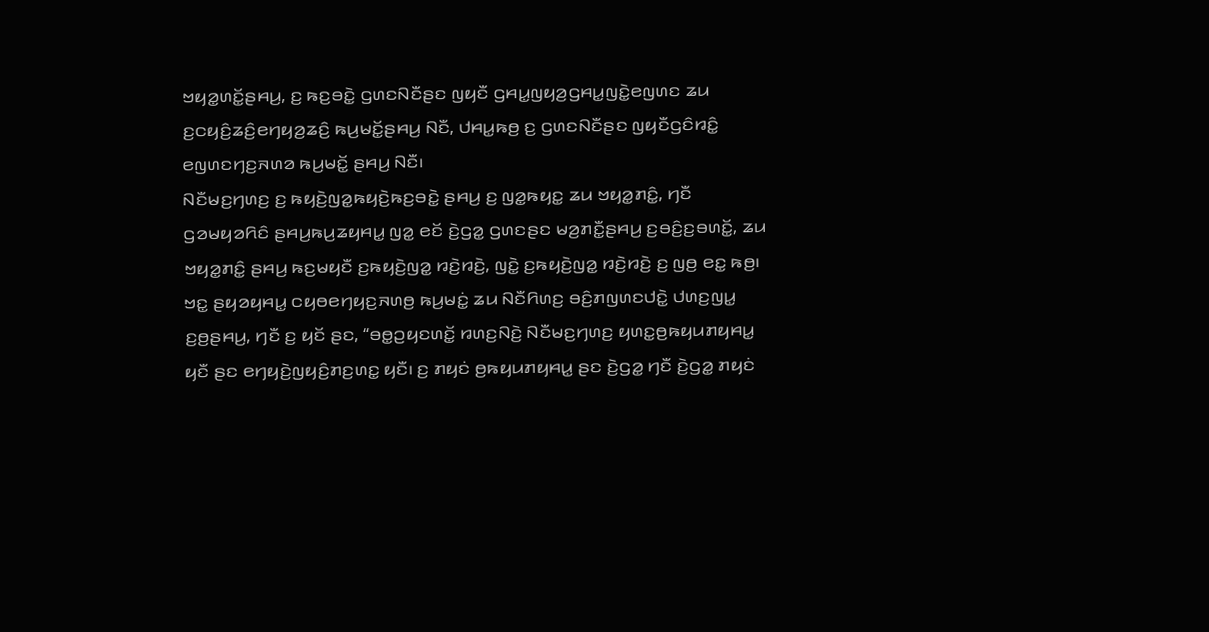ꤠꤟꤤ꤭ꤛꤢꤩ꤭ꤔꤌꤣ꤬, ꤢ꤬ ꤒꤢ꤬ꤋꤢꤧ꤭ ꤞꤛꤢꤡꤢꤪꤔꤢ ꤜꤟꤢꤪ ꤞꤌꤣ꤭ꤜꤟꤤ꤬ꤞꤌꤣ꤭ꤜꤢꤧ꤭ꤕꤜꤛꤢ ꤘꤣ ꤢ꤬ꤍꤟꤢꤨ꤬ꤘꤢꤨ꤬ꤕꤚꤟꤤ꤬ꤘꤢꤨ꤬ ꤒꤣ꤬ꤗꤢꤩ꤭ꤔꤌꤣ꤬ ꤡꤢꤪ, ꤓꤌꤣ꤭ꤒꤥ꤬ ꤢ꤬ ꤞꤛꤢꤡꤢꤪꤔꤢ ꤜꤟꤢꤪꤞꤢꤨꤙꤢꤨ꤭ ꤕꤜꤛꤢꤚꤢ꤬ꤏꤛꤤ ꤒꤣ꤬ꤗꤢꤩ꤭ ꤔꤌꤣ꤬ ꤡꤢꤪ꤯
ꤡꤢꤪꤗꤢ꤬ꤚꤛꤢ꤬ ꤢ꤬ ꤒꤟꤢꤧ꤬ꤜꤤ꤭ꤒꤟꤢꤧ꤬ꤒꤢ꤬ꤋꤢꤧ꤭ ꤔꤌꤣ꤬ ꤢ꤬ ꤜꤤ꤭ꤒꤟꤢ꤭ ꤘꤣ ꤠꤟꤤ꤭ꤊꤢꤨ꤭, ꤚꤢꤪ ꤞꤤꤗꤟꤤꤖꤢꤨ ꤔꤌꤣ꤬ꤒꤣ꤬ꤘꤟꤌꤣ꤭ ꤜꤤ꤭ ꤕꤢꤩ ꤢꤧ꤬ꤞꤤ꤭ ꤞꤛꤢꤔꤢ ꤗꤤ꤬ꤊꤢꤪ꤭ꤔꤌꤣ꤬ ꤢ꤬ꤋꤢꤨ꤬ꤢ꤬ꤋꤛꤢꤩ꤭, ꤘꤣ ꤠꤟꤤ꤭ꤊꤢꤨ꤭ ꤔꤌꤣ꤬ ꤒꤢ꤬ꤗꤟꤢꤪ ꤢ꤬ꤒꤟꤢꤧ꤬ꤜꤤ꤭ ꤙꤢꤧ꤬ꤙꤢꤧ꤬, ꤜꤢꤧ꤭ ꤢ꤬ꤒꤟꤢꤧ꤬ꤜꤤ꤭ ꤙꤢꤧ꤬ꤙꤢꤧ꤬ ꤢ꤬ ꤜꤥ꤬ ꤕꤢ꤭ ꤒꤥ꤬꤯
ꤠꤢ꤭ ꤔꤟꤤꤟꤌꤣ꤭ ꤍꤟꤥꤕꤚꤟꤢ꤬ꤏꤛꤥ꤬ ꤒꤣ꤬ꤗꤢꤦ꤭ ꤘꤣ ꤡꤢꤪꤖꤛꤢ꤬ ꤋꤢꤨ꤬ꤊꤜꤛꤢꤓꤢꤧ꤭ ꤓꤛꤢ꤬ꤜꤣ꤭ ꤢ꤬ꤥ꤬ꤔꤌꤣ꤬, ꤚꤢꤪ ꤢ꤬ ꤟꤢꤩ ꤔꤢ, “ꤋꤥ꤭ꤑꤟꤢꤛꤢꤩ꤭ ꤙꤛꤢ꤬ꤡꤢꤧ꤬ ꤡꤢꤪꤗꤢ꤬ꤚꤛꤢ꤬ ꤟꤛꤢ꤭ꤥ꤬ꤒꤟꤣꤊꤟꤌꤣ꤭ ꤟꤢꤪ ꤔꤢ ꤕꤚꤟꤢꤧ꤬ꤜꤟꤢꤨ꤬ꤊꤢ꤬ꤛꤢ꤭ ꤟꤢꤪ꤯ ꤢ꤬ ꤊꤟꤢꤦ ꤥ꤬ꤒꤟꤣꤊꤟꤌꤣ꤭ ꤔꤢ ꤢꤧ꤬ꤞꤤ꤭ ꤚꤢꤪ ꤢꤧ꤬ꤞꤤ꤭ ꤊꤟꤢꤦ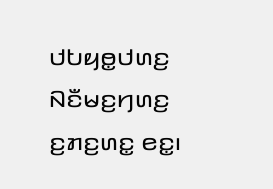ꤓꤝꤟꤥ꤭ꤓꤛꤢ꤬ ꤡꤢꤪꤗꤢ꤬ꤚꤛꤢ꤬ ꤢ꤬ꤊꤢ꤬ꤛꤢ꤭ ꤕꤢ꤭꤯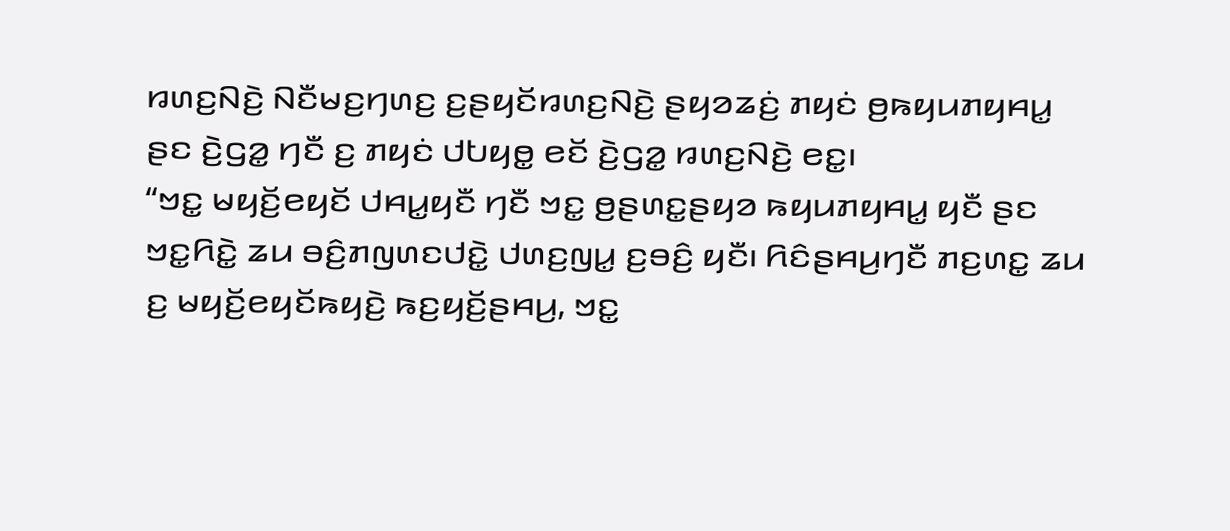ꤙꤛꤢ꤬ꤡꤢꤧ꤬ ꤡꤢꤪꤗꤢ꤬ꤚꤛꤢ꤬ ꤢ꤬ꤔꤟꤢꤩꤙꤛꤢ꤬ꤡꤢꤧ꤬ ꤔꤟꤤꤘꤢꤦ꤬ ꤊꤟꤢꤦ ꤥ꤬ꤒꤟꤣꤊꤟꤌꤣ꤭ ꤔꤢ ꤢꤧ꤬ꤞꤤ꤭ ꤚꤢꤪ ꤢ꤬ ꤊꤟꤢꤦ ꤓꤝꤟꤥ꤭ ꤕꤢꤩ ꤢꤧ꤬ꤞꤤ꤭ ꤙꤛꤢ꤬ꤡꤢꤧ꤬ ꤕꤢ꤭꤯
“ꤠꤢ꤭ ꤗꤟꤢꤩ꤬ꤕꤟꤢꤩ ꤓꤌꤣ꤭ꤟꤢꤪ ꤚꤢꤪ ꤠꤢ꤭ ꤥ꤬ꤔꤛꤢ꤭ꤔꤟꤤ ꤒꤟꤣꤊꤟꤌꤣ꤭ ꤟꤢꤪ ꤔꤢ ꤠꤢ꤭ꤖꤢꤧ꤭ ꤘꤣ ꤋꤢꤨ꤬ꤊꤜꤛꤢꤓꤢꤧ꤭ ꤓꤛꤢ꤬ꤜꤣ꤭ ꤢ꤬ꤋꤢꤨ꤬ ꤟꤢꤪ꤯ ꤖꤢꤨꤔꤌꤣ꤬ꤚꤢꤪ ꤊꤢ꤬ꤛꤢ꤭ ꤘꤣ ꤢ꤬ ꤗꤟꤢꤩ꤬ꤕꤟꤢꤩꤒꤟꤢꤧ꤬ ꤒꤢ꤬ꤟꤢꤩ꤬ꤔꤌꤣ꤬, ꤠꤢ꤭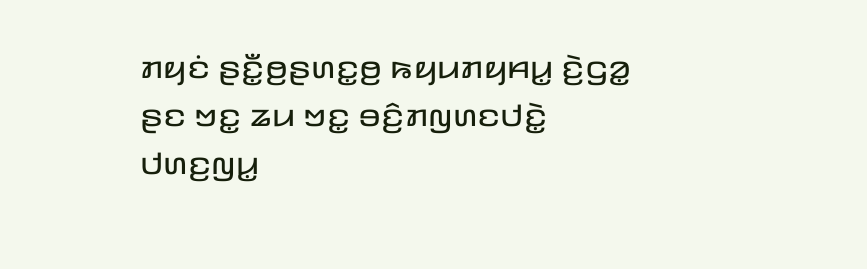ꤊꤟꤢꤦ ꤔꤢꤪ꤭ꤥ꤬ꤔꤛꤢ꤭ꤥ꤬ ꤒꤟꤣꤊꤟꤌꤣ꤭ ꤢꤧ꤬ꤞꤤ꤭ ꤔꤢ ꤠꤢ꤭ ꤘꤣ ꤠꤢ꤭ ꤋꤢꤨ꤬ꤊꤜꤛꤢꤓꤢꤧ꤭ ꤓꤛꤢ꤬ꤜꤣ꤭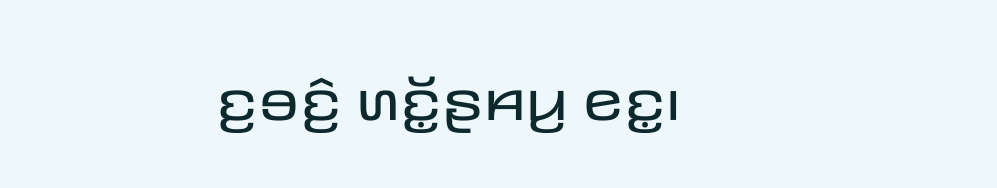ꤢ꤬ꤋꤢꤨ꤬ ꤛꤢꤩ꤭ꤔꤌꤣ꤬ ꤕꤢ꤭꤯